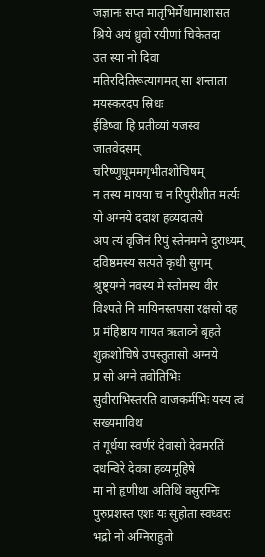जज्ञानः सप्त मातृभिर्मेधामाशासत श्रिये अयं ध्रुवो रयीणां चिकेतदा
उत स्या नो दिवा मतिरदितिरूत्यागमत् सा शन्ताता मयस्करदप स्रिधः
ईडिष्वा हि प्रतीव्यां यजस्व जातवेदसम् चरिष्णुधूममगृभीतशोचिषम्
न तस्य मायया च न रिपुरीशीत मर्त्यः यो अग्नये ददाश हव्यदातये
अप त्यं वृजिनं रिपुं स्तेनमग्ने दुराध्यम् दविष्ठमस्य सत्पते कृधी सुगम्
श्रुष्ट्यग्ने नवस्य मे स्तोमस्य वीर विश्पते नि मायिनस्तपसा रक्षसो दह
प्र मंहिष्ठाय गायत ऋताव्ने बृहते शुक्रशोचिषे उपस्तुतासो अग्नये
प्र सो अग्ने तवोतिभिः सुवीराभिस्तरति वाजकर्मभिः यस्य त्वं सख्यमाविथ
तं गूर्धया स्वर्णरं देवासो देवमरतिं दधन्विरे देवत्रा हव्यमूहिषे
मा नो हृणीथा अतिथिं वसुरग्निः पुरुप्रशस्त एशः यः सुहोता स्वध्वरः
भद्रो नो अग्निराहुतो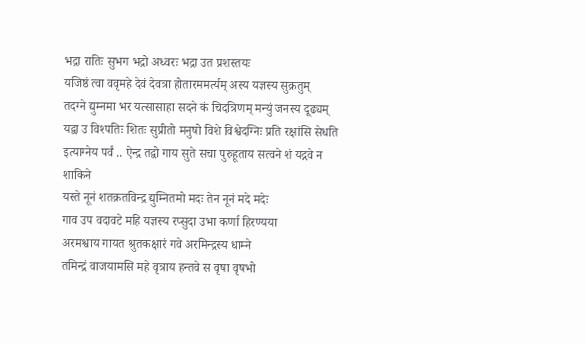भद्रा रातिः सुभग भद्रो अध्वरः भद्रा उत प्रशस्तयः
यजिष्ठं त्वा ववृमहे देवं देवत्रा होतारममर्त्यम् अस्य यज्ञस्य सुक्रतुम्
तदग्ने द्युम्नमा भर यत्सासाहा सदने कं चिदत्रिणम् मन्युं जनस्य दूढ्यम्
यद्वा उ विश्पतिः शितः सुप्रीतो मनुषो विशे विश्वेदग्निः प्रति रक्षांसि सेधति
इत्याग्नेय पर्वं .. ऐन्द्र तद्वो गाय सुते सचा पुरुहूताय सत्वने शं यद्गवे न शाकिने
यस्ते नूनं शतक्रतविन्द्र द्युम्नितमो मदः तेन नूनं मदे मदेः
गाव उप वदावटे महि यज्ञस्य रप्सुदा उभा कर्णा हिरण्यया
अरमश्वाय गायत श्रुतकक्षारं गवे अरमिन्द्रस्य धाम्ने
तमिन्द्रं वाजयामसि महे वृत्राय हन्तवे स वृषा वृषभो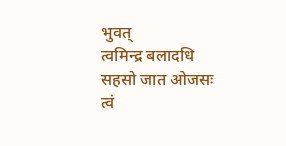भुवत्
त्वमिन्द्र बलादधि सहसो जात ओजसः त्वं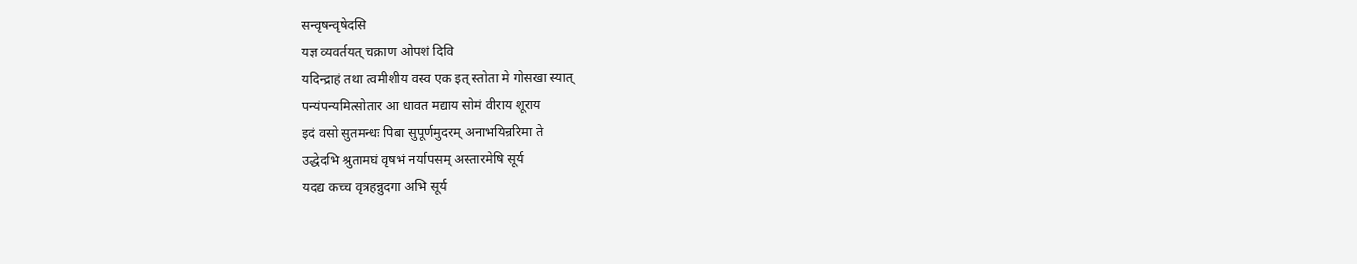सन्वृषन्वृषेदसि
यज्ञ व्यवर्तयत् चक्राण ओपशं दिवि
यदिन्द्राहं तथा त्वमीशीय वस्व एक इत् स्तोता मे गोसखा स्यात्
पन्यंपन्यमित्सोतार आ धावत मद्याय सोमं वीराय शूराय
इदं वसो सुतमन्धः पिबा सुपूर्णमुदरम् अनाभयिन्ररिमा ते
उद्धेदभि श्रुतामघं वृषभं नर्यापसम् अस्तारमेषि सूर्य
यदद्य कच्च वृत्रहन्नुदगा अभि सूर्य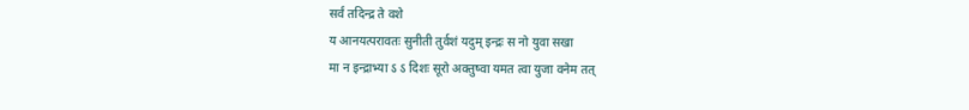सर्वं तदिन्द्र ते वशे
य आनयत्परावतः सुनीती तुर्वशं यदुम् इन्द्रः स नो युवा सखा
मा न इन्द्राभ्या ऽ ऽ दिशः सूरो अक्तुष्वा यमत त्वा युजा वनेम तत्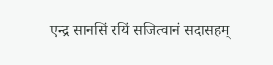एन्द्र सानसिं रयिं सजित्वानं सदासहम्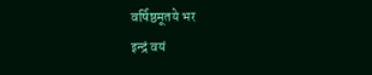वर्षिष्ठमूतये भर
इन्द्रं वयं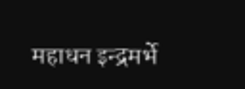महाधन इन्द्रमर्भे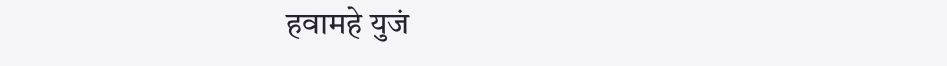हवामहे युजं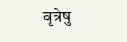वृत्रेषु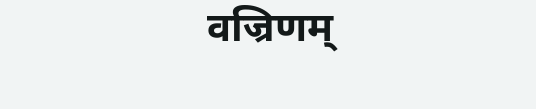वज्रिणम्